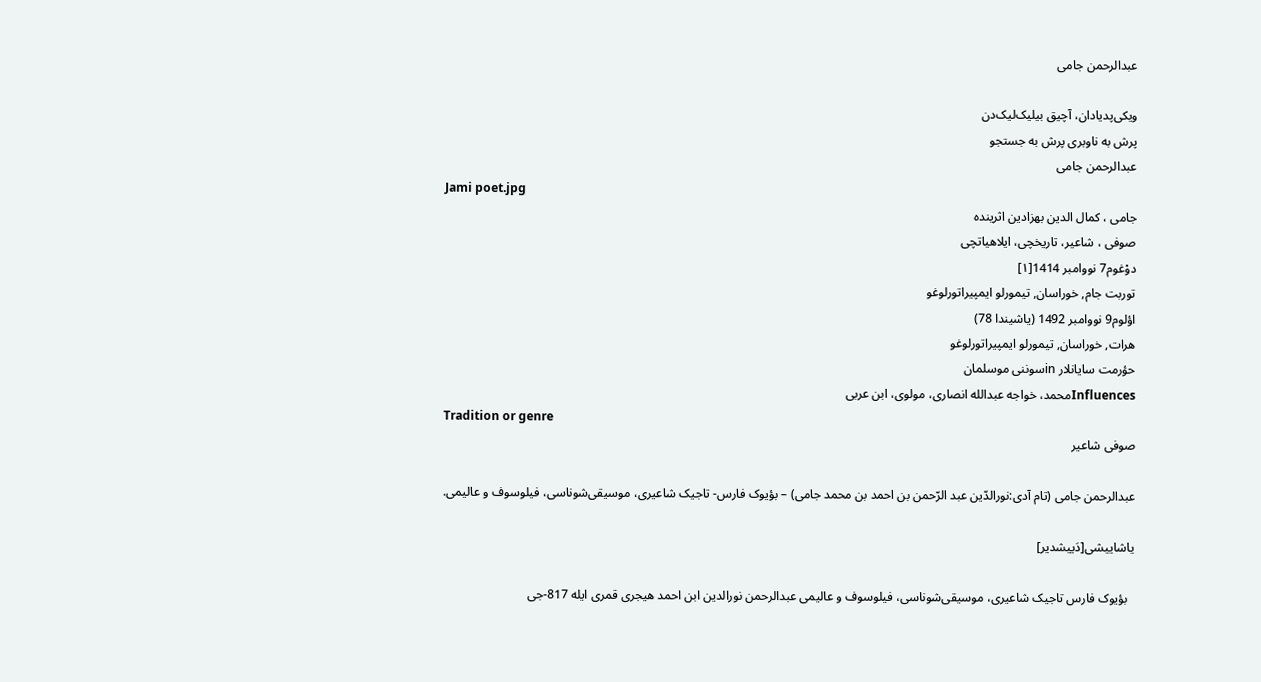عبدالرحمن جامی

ویکی‌پدیادان، آچیق بیلیک‌لیک‌دن
پرش به ناوبری پرش به جستجو
عبدالرحمن جامی
Jami poet.jpg
جامی ، کمال الدین بهزادین اثرینده
صوفی ، شاعير، تاريخچی، ايلاهياتچی
دوْغوم7 نووامبر 1414[۱]
توربت جام, خوراسان, تیمورلو ایمپیراتورلوغو
اؤلوم9 نووامبر 1492 (یاشیندا 78)
هرات, خوراسان, تیمورلو ایمپیراتورلوغو
حؤرمت سایانلار inسوننی موسلمان
Influencesمحمد، خواجه عبدالله انصاری، مولوی، ابن عربی
Tradition or genre
صوفی شاعیر

عبدالرحمن جامی (تام آدی:نورالدّین عبد الرّحمن بن احمد بن محمد جامی) – بؤیوک فارس- تاجیک شاعیری، موسیقی‌شوناسی، فیلوسوف و عالیمی.

یاشاییشی[دَییشدیر]

  بؤیوک فارس تاجیک شاعیری، موسیقی‌شوناسی، فیلوسوف و عالیمی عبدالرحمن نورالدین ابن احمد هیجری قمری ایله 817-جی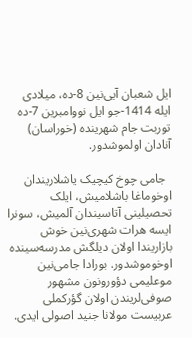ایل شعبان آیی‌نین 8-ده، میلادی ایله 1414-جو ایل نووامبرین 7-ده توربت جام شهرینده (خوراسان) آنادان اولموشدور.

  جامی چوخ کیچیک یاشلاریندان اوخوماغا باشلامیش، ایلک تحصیلینی آتاسیندان آلمیش، سونرا ایسه هرات شهری‌نین خوش بازاریندا اولان دیلگش مدرسه‌سینده اوخوموشدور. بورادا جامی‌نین موعلیمی دؤورونون مشهور صوفی‌لریندن اولان گؤرکملی عربیست مولانا جنید اصولی ایدی.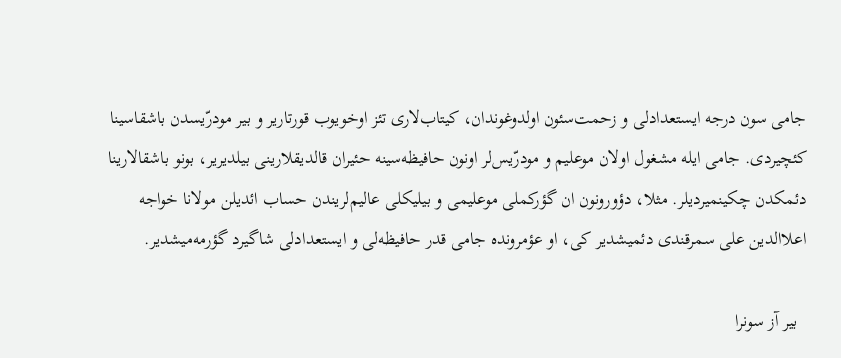جامی سون درجه ایستعدادلی و زحمت‌سئون اولدوغوندان، کیتاب‌لاری تئز اوخویوب قورتاریر و بیر مودرّیسدن باشقاسینا کئچیردی. جامی ایله مشغول اولان موعلیم و مودرّیس‌لر اونون حافیظه‌سینه حئیران قالدیقلارینی بیلدیریر، بونو باشقالارینا دئمکدن چکینمیردیلر. مثلا، دؤورونون ان گؤرکملی موعلیمی و بیلیکلی عالیم‌لریندن حساب ائدیلن مولانا خواجه اعلا‌الدین علی سمرقندی دئمیشدیر کی، او عؤمرونده جامی قدر حافیظه‌لی و ایستعدادلی شاگیرد گؤرمه‌میشدیر.

  بیر آز سونرا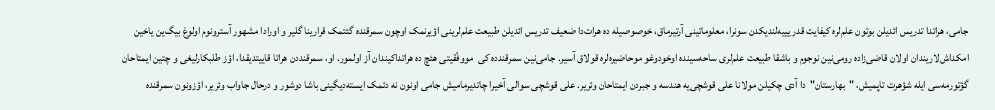جامی، هراتدا تدریس ائدیلن بوتون علم‌لره کیفایت قدر یییه‌لندیکدن سونرا، معلوماتینی آرتیرماق، خوصوصیله ده هرات‌دا ضعیف تدریس ائدیلن طبیعت علم‌لرینی اؤیرنمک اوچون سمرقنده گئتمک قرارینا گلیر و اورادا مشهور آسترونوم اولوغ‌ بیگ‌ین یاخین امکداش‌لاریندان اولان قاضی‌زاده رومی‌نین نوجوم و باشقا طبیعت علم‌لری ساحه‌سینده اوخودوغو موحاضیره‌لره قولاق آسیر. جامی‌نین سمرقندده کی  مووفّقیتی هئچ ده هراتداکیندان آز اولمور. او، سمرقنددن هراتا قاییتدیقدا، اؤز طلبکارلیغی و چتین ایمتاحان گؤتورمه‌سی ایله شؤهرت تاپمیش، "بهارستان‌"  دا آدی چکیلن مولانا علی قوشچی‌یه هندسه و جبردن ایمتاحان وئریر. علی قوشچی سوالی آخیرا چاتدیرمامیش جامی اونون نه دئمک ایسته‌دیگینی باشا دوشور و درحال جاواب وئریر، اؤزونون سمرقنده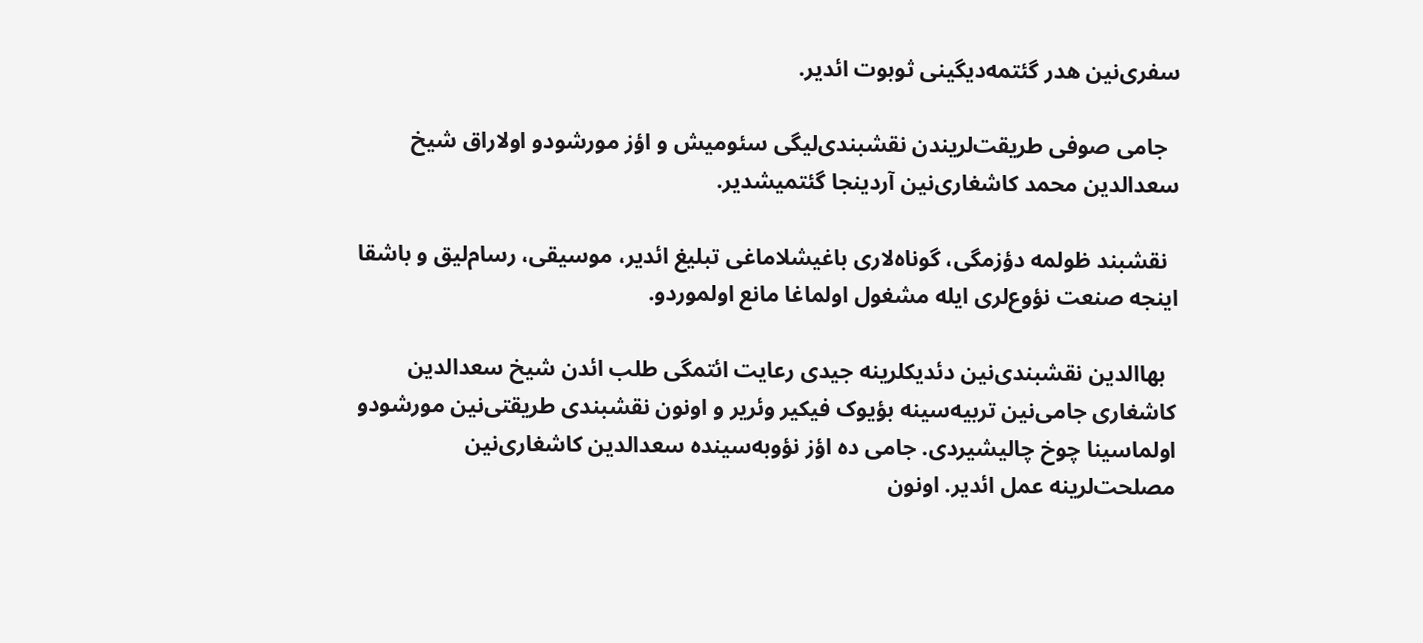سفری‌نین هدر گئتمه‌دیگینی ثوبوت ائدیر.

  جامی صوفی طریقت‌لریندن نقشبندی‌لیگی سئومیش و اؤز مورشودو اولاراق شیخ سعدالدین محمد کاشغاری‌نین آردینجا گئتمیشدیر.

  نقشبند ظولمه دؤزمگی، گوناه‌لاری باغیشلاماغی تبلیغ ائدیر، موسیقی، رسام‌لیق و باشقا اینجه صنعت نؤوع‌لری ایله مشغول اولماغا مانع اولموردو.

  بهاالدین نقشبندی‌نین دئدیکلرینه جیدی رعایت ائتمگی طلب ائدن شیخ سعدالدین کاشغاری جامی‌نین تربیه‌سینه بؤیوک فیکیر وئریر و اونون نقشبندی طریقتی‌نین مورشودو اولماسینا چوخ چالیشیردی. جامی ده اؤز نؤوبه‌سینده سعدالدین کاشغاری‌نین مصلحت‌لرینه عمل ائدیر. اونون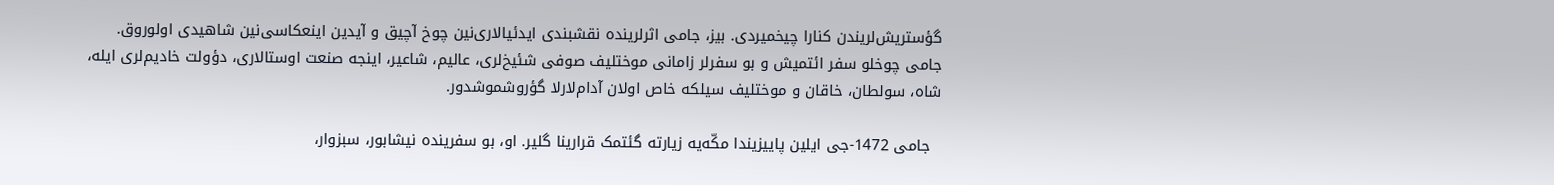گؤستریش‌لریندن کنارا چیخمیردی. بیز، جامی اثرلرینده نقشبندی ایدئیالاری‌نین چوخ آچیق و آیدین اینعکاسی‌نین شاهیدی اولوروق. جامی چوخلو سفر ائتمیش و بو سفرلر زامانی موختلیف صوفی شئیخ‌لری، عالیم، شاعیر، اینجه صنعت اوستالاری، دؤولت خادیم‌لری ایله، شاه، سولطان، خاقان و موختلیف سیلکه خاص اولان آدام‌لارلا گؤروشموشدور.

  جامی 1472-جی ایلین پاییزیندا مکّه‌یه زیارته گئتمک قرارینا گلیر. او، بو سفرینده نیشابور، سبزوار،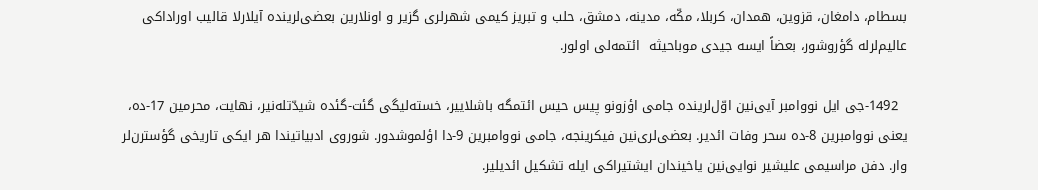بسطام، دامغان، قزوین، همدان، کربلا، مکّه، مدینه، دمشق، حلب و تبریز کیمی شهرلری گزیر و اونلارین بعضی‌لرینده آیلارلا قالیب اوراداکی عالیم‌لرله گؤروشور، بعضاً ایسه جیدی موباحیثه  ائتمه‌لی اولور.

  1492-جی ایل نووامبر آیی‌نین اوّل‌لرینده جامی اؤزونو پیس حیس ائتمگه باشلاییر، خسته‌لیگی گئت-گئده شیدّتله‌نیر، نهایت، محرمین 17-ده، یعنی نووامبرین 8-ده سحر وفات ائدیر. بعضی‌لری‌نین فیکرینجه، جامی نووامبرین 9-دا اؤلموشدور. شوروی ادبیاتیندا هر ایکی تاریخی گؤسترن‌لر وار. دفن مراسیمی علیشیر نوایی‌نین یاخیندان ایشتیراکی ایله تشکیل ائدیلیر.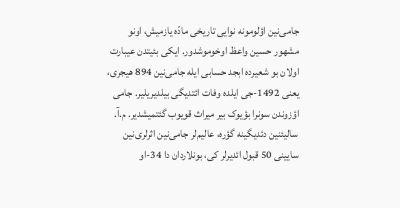جامی‌نین اؤلومونه نوایی تاریخی مادّه یازمیش، اونو مشهور حسین واعظ اوخوموشدور. ایکی بئیتدن عیبارت اولان بو شعیرده ابجد حسابی ایله جامی‌نین 894 هیجری، یعنی 1492-جی ایلده وفات ائتدیگی بیلدیریلیر. جامی اؤزوندن سونرا بؤیوک بیر میراث قویوب گئتمیشدیر. م.آ. سالیئنین دئدیگینه گؤره، عالیم‌لر جامی‌نین اثرلری‌نین سایینی 50 قبول ائدیرلر کی، بونلاردان دا 34-او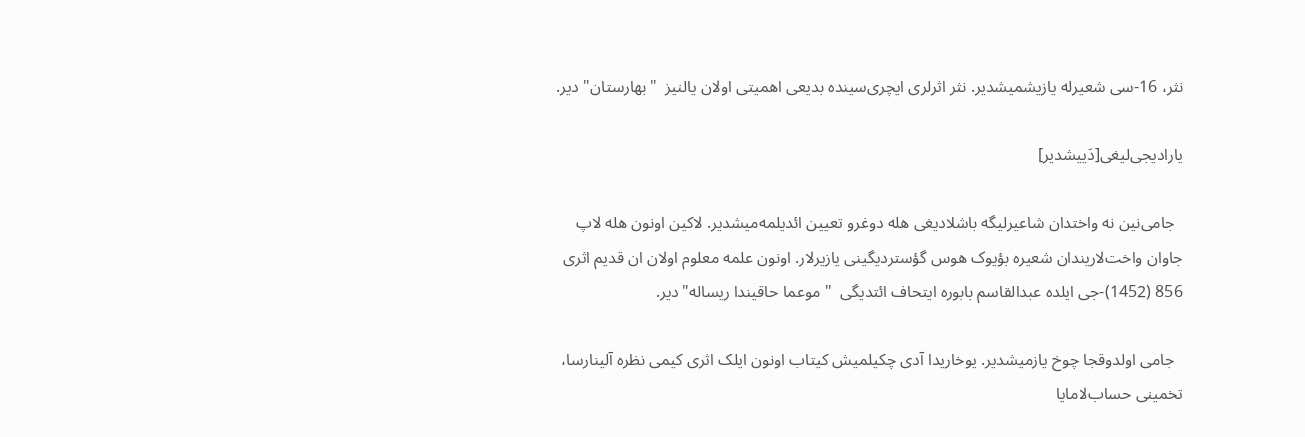نثر، 16-سی شعیرله یازیشمیشدیر. نثر اثرلری ایچری‌سینده بدیعی اهمیتی اولان یالنیز  "بهارستان‌" دیر.

یارادیجی‌لیغی[دَییشدیر]

  جامی‌نین نه واختدان شاعیرلیگه باشلادیغی هله دوغرو تعیین ائدیلمه‌میشدیر. لاکین اونون هله لاپ جاوان واخت‌لاریندان شعیره بؤیوک هوس گؤستردیگینی یازیرلار. اونون علمه معلوم اولان ان قدیم اثری 856 (1452)-جی ایلده عبدالقاسم بابوره ایتحاف ائتدیگی  "موعما حاقیندا ریساله‌"دیر.

  جامی اولدوقجا چوخ یازمیشدیر. یوخاریدا آدی چکیلمیش کیتاب اونون ایلک اثری کیمی نظره آلینارسا، تخمینی حساب‌لامایا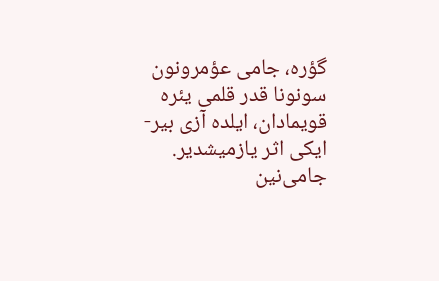گؤره، جامی عؤمرونون سونونا قدر قلمی یئره قویمادان، ایلده آزی بیر-ایکی اثر یازمیشدیر. جامی‌نین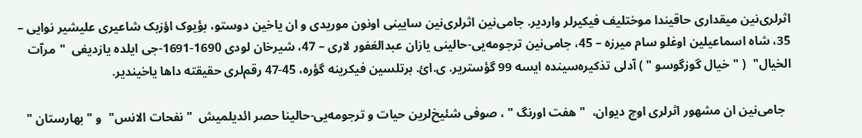اثرلری‌نین میقداری حاقیندا موختلیف فیکیرلر واردیر. جامی‌نین اثرلری‌نین سایینی اونون موریدی و ان یاخین دوستو، بؤیوک اؤزبک شاعیری علیشیر نوایی – 35، شاه اسماعیلین اوغلو سام میرزه – 45، جامی‌نین ترجومه‌یی-حالینی یازان عبدالغفور لاری – 47، شیرخان لودی 1690-1691-جی ایلده یازدیغی  "مرآت الخیال‌"  ( "خیال گوزگوسو " ) آدلی تذکیره‌سینده ایسه 99 گؤستریر. ی.ائ. برتلسین فیکرینه گؤره، 45-47 رقم‌لری حقیقته داها یاخیندیر.

  جامی‌نین ان مشهور اثرلری اوچ دیوان،  " هفت اورنگ " ، صوفی شئیخ‌لرین حیات و ترجومه‌یی-حالینا حصر ائدیلمیش  " نفحات الانس‌"  و "بهارستان "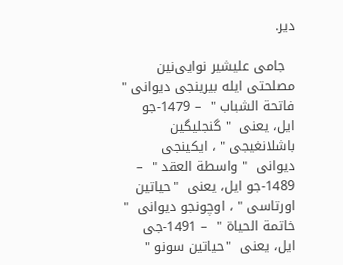دیر.

  جامی علیشیر نوایی‌نین مصلحتی ایله بیرینجی دیوانی " فاتحة الشباب "  – 1479-جو ایل، یعنی  " گنجلیگین باشلانغیجی " ، ایکینجی دیوانی  " واسطة العقد "  – 1489-جو ایل، یعنی  "حیاتین اورتاسی " ، اوچونجو دیوانی  " خاتمة الحیاة "  – 1491-جی ایل، یعنی  "حیاتین سونو "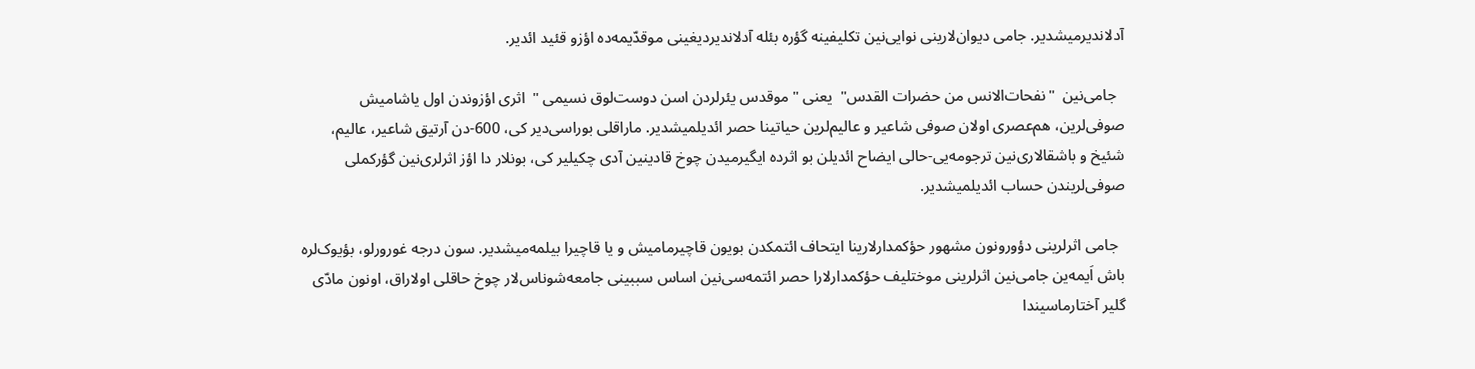آدلاندیرمیشدیر. جامی دیوان‌لارینی نوایی‌نین تکلیفینه گؤره بئله آدلاندیردیغینی موقدّیمه‌ده اؤزو قئید ائدیر.

  جامی‌نین  "نفحات‌الانس من حضرات القدس"  یعنی " موقدس یئرلردن اسن دوست‌لوق نسیمی "  اثری اؤزوندن اول یاشامیش صوفی‌لرین، هم‌عصری اولان صوفی شاعیر و عالیم‌لرین حیاتینا حصر ائدیلمیشدیر. ماراقلی بوراسی‌دیر کی، 600-دن آرتیق شاعیر، عالیم، شئیخ و باشقالاری‌نین ترجومه‌یی-حالی ایضاح ائدیلن بو اثرده ایگیرمیدن چوخ قادینین آدی چکیلیر کی، بونلار دا اؤز اثرلری‌نین گؤرکملی صوفی‌لریندن حساب ائدیلمیشدیر.

  جامی اثرلرینی دؤورونون مشهور حؤکمدارلارینا ایتحاف ائتمکدن بویون قاچیرمامیش و یا قاچیرا بیلمه‌میشدیر. سون درجه غورورلو، بؤیوک‌لره باش اَیمه‌ین جامی‌نین اثرلرینی موختلیف حؤکمدارلارا حصر ائتمه‌سی‌نین اساس سببینی جامعه‌شوناس‌لار چوخ حاقلی اولاراق، اونون مادّی گلیر آختارماسیندا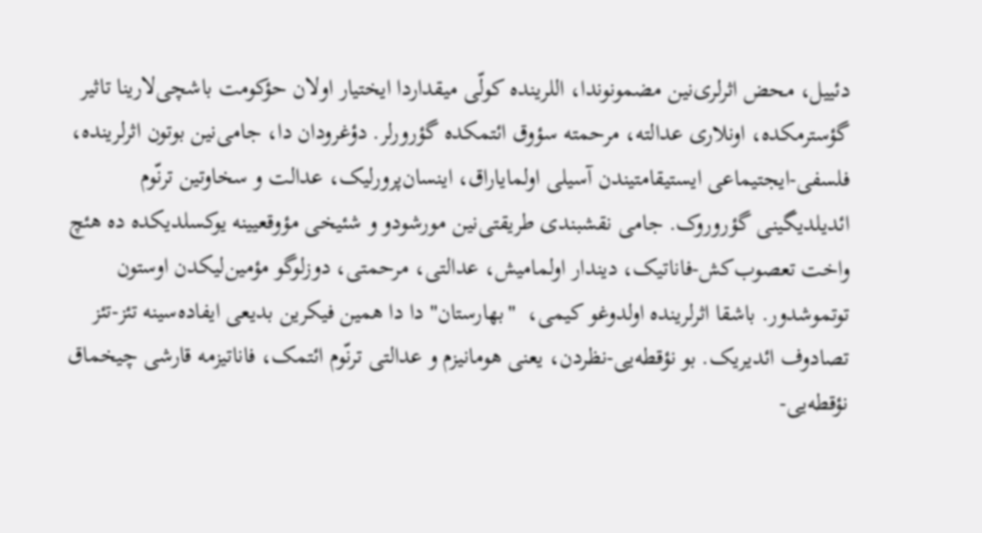دئییل، محض اثرلری‌نین مضمونوندا، اللرینده کولّی میقداردا ایختیار اولان حؤکومت باشچی‌لارینا تاثیر گؤسترمکده، اونلاری عدالته، مرحمته سؤوق ائتمکده گؤرورلر. دؤغرودان دا، جامی‌نین بوتون اثرلرینده، فلسفی-ایجتیماعی ایستیقامتیندن آسیلی اولمایاراق، اینسان‌پرورلیک، عدالت و سخاوتین ترنّوم ائدیلدیگینی گؤروروک. جامی نقشبندی طریقتی‌نین مورشودو و شئیخی مؤوقعیینه یوکسلدیکده ده هئچ واخت تعصوب‌کش-فاناتیک، دیندار اولمامیش، عدالتی، مرحمتی، دوزلوگو مؤمین‌لیکدن اوستون توتموشدور. باشقا اثرلرینده اولدوغو کیمی،  "بهارستان‌" دا دا همین فیکرین بدیعی ایفاده‌سینه تئز-تئز تصادوف ائدیریک. بو نؤقطه‌یی-نظردن، یعنی هومانیزم و عدالتی ترنّوم ائتمک، فاناتیزمه قارشی چیخماق نؤقطه‌یی-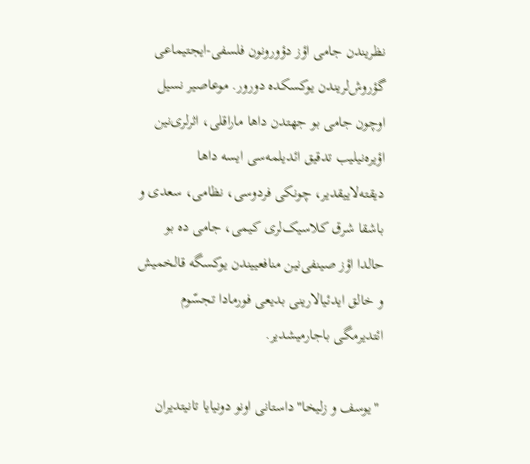نظریندن جامی اؤز دؤورونون فلسفی-ایجتیماعی گؤروش‌لریندن یوکسکده دورور. موعاصیر نسیل اوچون جامی بو جهتدن داها ماراقلی، اثرلری‌نین اؤیره‌نیلیب تدقیق ائدیلمه‌سی ایسه داها دیقته‌لاییقدیر، چونکی فردوسی، نظامی، سعدی و باشقا شرق کلاسیک‌لری کیمی، جامی ده بو حالدا اؤز صینفی‌نین منافعییندن یوکسگه قالخمیش و خالق ایدئیالارینی بدیعی فورمادا تجسّوم ائتدیرمگی باجارمیشدیر.

 "یوسف و زلیخا‌"داستانی اونو دونیایا تانیتدیران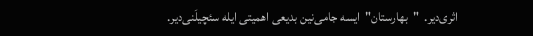اثری‌دیر.  "بهارستان‌"  ایسه جامی‌نین بدیعی اهمیتی ایله سئچیلَنی‌دیر.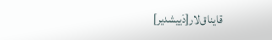قایناق‌لار[دَییشدیر]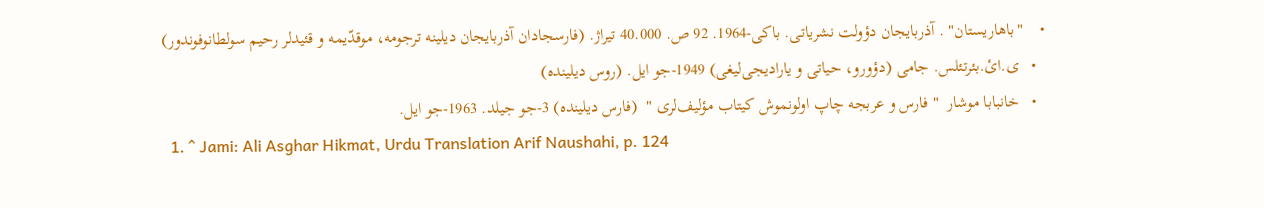•    "باهاریستان" . آذربایجان دؤولت نشریاتی. باکی-1964. 92 ص. 40.000 تیراژ. (فارسجادان آذربایجان دیلینه ترجومه، موقدّیمه و قئیدلر رحیم سولطانوفوندور)
  •   ی.ائ.بئرتئلس. جامی (دؤورو، حیاتی و یارادیجی‌لیغی) 1949-جو ایل. (روس دیلینده)
  •   خانبابا موشار  " فارس و عربجه چاپ اولونموش کیتاب مؤلیف‌لری "  (فارس دیلینده) 3-جو جیلد. 1963-جو ایل.
  1. ^ Jami: Ali Asghar Hikmat, Urdu Translation Arif Naushahi, p. 124